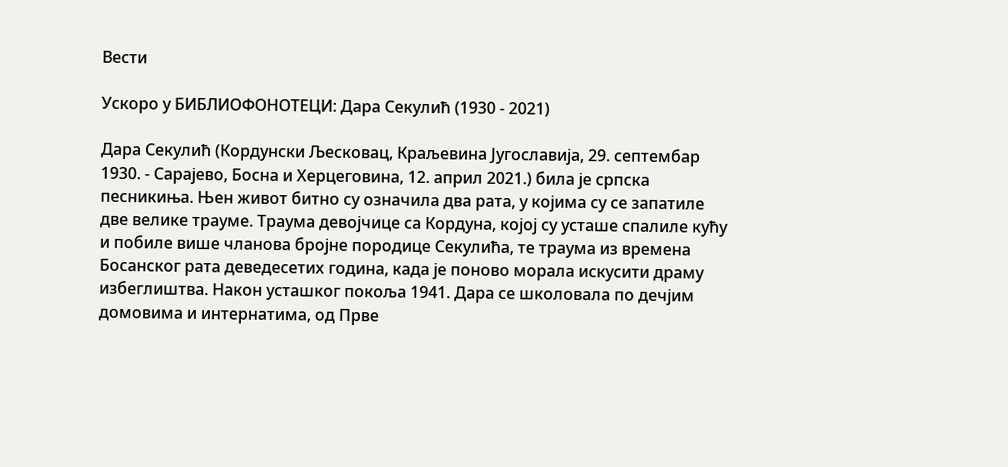Вести

Ускоро у БИБЛИОФОНОТЕЦИ: Дара Секулић (1930 - 2021)

Дара Секулић (Кордунски Љесковац, Краљевина Југославија, 29. септембар 1930. - Сарајево, Босна и Херцеговина, 12. април 2021.) била је српска песникиња. Њен живот битно су означила два рата, у којима су се запатиле две велике трауме. Траума девојчице са Кордуна, којој су усташе спалиле кућу и побиле више чланова бројне породице Секулића, те траума из времена Босанског рата деведесетих година, када је поново морала искусити драму избеглиштва. Након усташког покоља 1941. Дара се школовала по дечјим домовима и интернатима, од Прве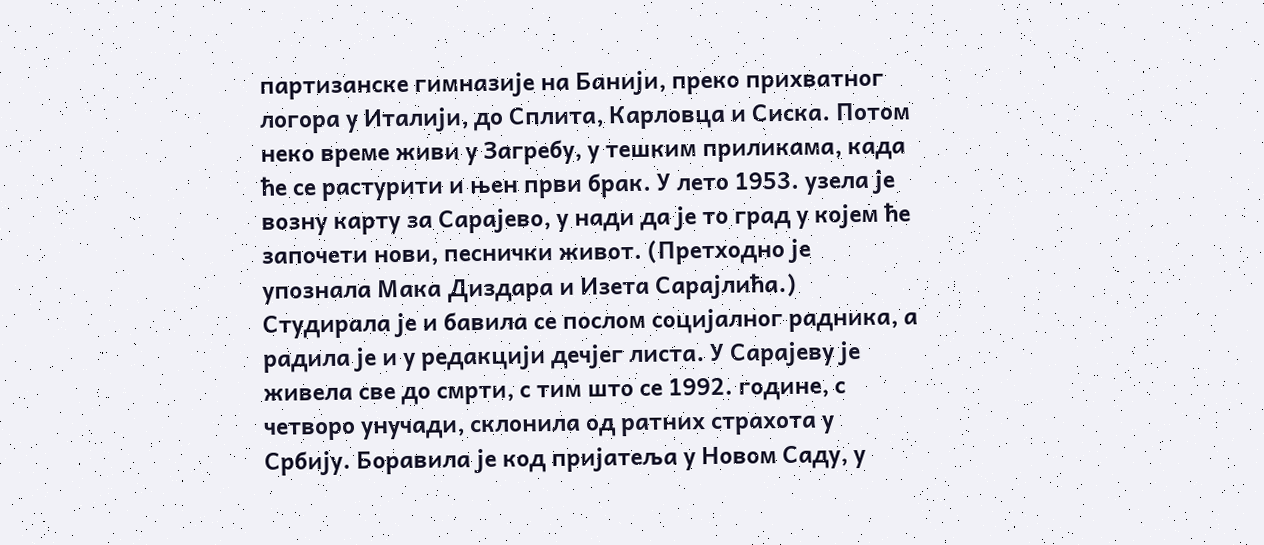партизанске гимназије на Банији, преко прихватног логора у Италији, до Сплита, Карловца и Сиска. Потом неко време живи у Загребу, у тешким приликама, када ће се растурити и њен први брак. У лето 1953. узела је возну карту за Сарајево, у нади да је то град у којем ће започети нови, песнички живот. (Претходно је упознала Мака Диздара и Изета Сарајлића.) Студирала је и бавила се послом социјалног радника, а радила је и у редакцији дечјег листа. У Сарајеву је живела све до смрти, с тим што се 1992. године, с четворо унучади, склонила од ратних страхота у Србију. Боравила је код пријатеља у Новом Саду, у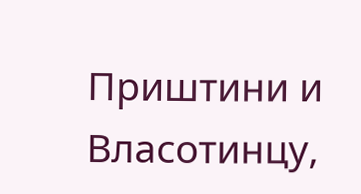Приштини и Власотинцу,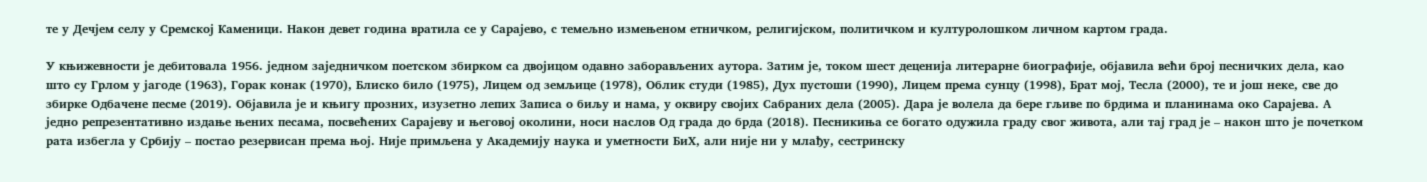те у Дечјем селу у Сремској Каменици. Након девет година вратила се у Сарајево, с темељно измењеном етничком, религијском, политичком и културолошком личном картом града.

У књижевности је дебитовала 1956. једном заједничком поетском збирком са двојицом одавно заборављених аутора. Затим је, током шест деценија литерарне биографије, објавила већи број песничких дела, као што су Грлом у јагоде (1963), Горак конак (1970), Блиско било (1975), Лицем од земљице (1978), Облик студи (1985), Дух пустоши (1990), Лицем према сунцу (1998), Брат мој, Тесла (2000), те и још неке, све до збирке Одбачене песме (2019). Објавила је и књигу прозних, изузетно лепих Записа о биљу и нама, у оквиру својих Сабраних дела (2005). Дара је волела да бере гљиве по брдима и планинама око Сарајева. А једно репрезентативно издање њених песама, посвећених Сарајеву и његовој околини, носи наслов Од града до брда (2018). Песникиња се богато одужила граду свог живота, али тај град је – након што је почетком рата избегла у Србију – постао резервисан према њој. Није примљена у Академију наука и уметности БиХ, али није ни у млађу, сестринску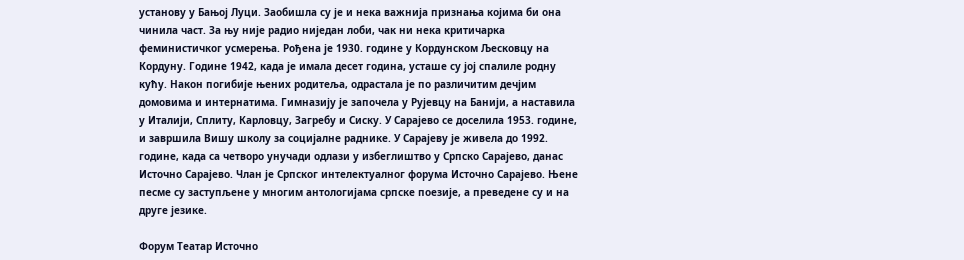установу у Бањој Луци. Заобишла су је и нека важнија признања којима би она чинила част. За њу није радио ниједан лоби, чак ни нека критичарка феминистичког усмерења. Рођена је 1930. године у Кордунском Љесковцу на Кордуну. Године 1942, када је имала десет година, усташе су јој спалиле родну кућу. Након погибије њених родитеља, одрастала је по различитим дечјим домовима и интернатима. Гимназију је започела у Рујевцу на Банији, а наставила у Италији, Сплиту, Карловцу, Загребу и Сиску. У Сарајево се доселила 1953. године, и завршила Вишу школу за социјалне раднике. У Сарајеву је живела до 1992. године, када са четворо унучади одлази у избеглиштво у Српско Сарајево, данас Источно Сарајево. Члан је Српског интелектуалног форума Источно Сарајево. Њене песме су заступљене у многим антологијама српске поезије, а преведене су и на друге језике.

Форум Театар Источно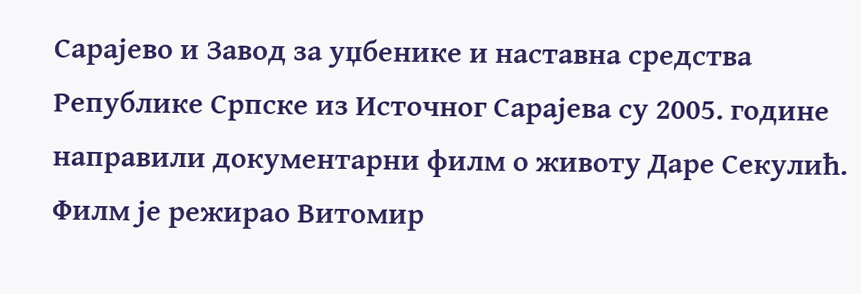Сарајево и Завод за уџбенике и наставна средства Републике Српске из Источног Сарајева су 2005. године направили документарни филм о животу Даре Секулић. Филм је режирао Витомир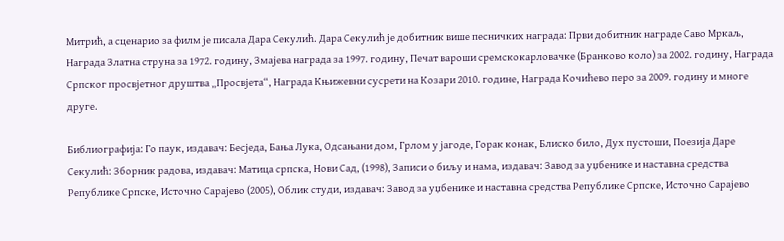Митрић, а сценарио за филм је писала Дара Секулић. Дара Секулић је добитник више песничких награда: Први добитник награде Саво Мркаљ, Награда Златна струна за 1972. годину, Змајева награда за 1997. годину, Печат вароши сремскокарловачке (Бранково коло) за 2002. годину, Награда Српског просвјетног друштва „Просвјета“, Награда Књижевни сусрети на Козари 2010. године, Награда Кочићево перо за 2009. годину и многе друге.

Библиографија: Го паук, издавач: Бесједа, Бања Лука, Одсањани дом, Грлом у јагоде, Горак конак, Блиско било, Дух пустоши, Поезија Даре Секулић: Зборник радова, издавач: Матица српска, Нови Сад, (1998), Записи о биљу и нама, издавач: Завод за уџбенике и наставна средства Републике Српске, Источно Сарајево (2005), Облик студи, издавач: Завод за уџбенике и наставна средства Републике Српске, Источно Сарајево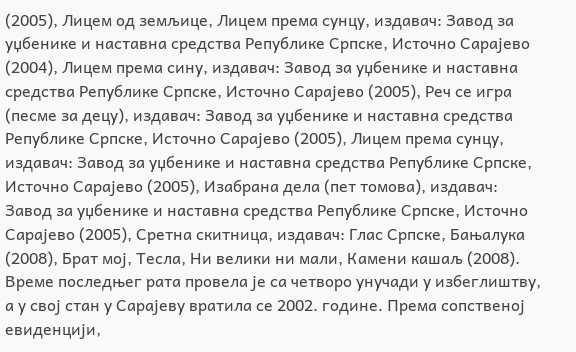(2005), Лицем од земљице, Лицем према сунцу, издавач: Завод за уџбенике и наставна средства Републике Српске, Источно Сарајево (2004), Лицем према сину, издавач: Завод за уџбенике и наставна средства Републике Српске, Источно Сарајево (2005), Реч се игра (песме за децу), издавач: Завод за уџбенике и наставна средства Републике Српске, Источно Сарајево (2005), Лицем према сунцу, издавач: Завод за уџбенике и наставна средства Републике Српске, Источно Сарајево (2005), Изабрана дела (пет томова), издавач: Завод за уџбенике и наставна средства Републике Српске, Источно Сарајево (2005), Сретна скитница, издавач: Глас Српске, Бањалука (2008), Брат мој, Тесла, Ни велики ни мали, Камени кашаљ (2008). Време последњег рата провела је са четворо унучади у избеглиштву, а у свој стан у Сарајеву вратила се 2002. године. Према сопственој евиденцији,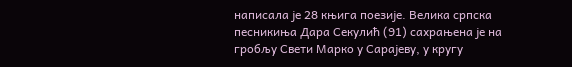написала је 28 књига поезије. Велика српска песникиња Дара Секулић (91) сахрањена је на гробљу Свети Марко у Сарајеву, у кругу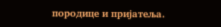породице и пријатеља.